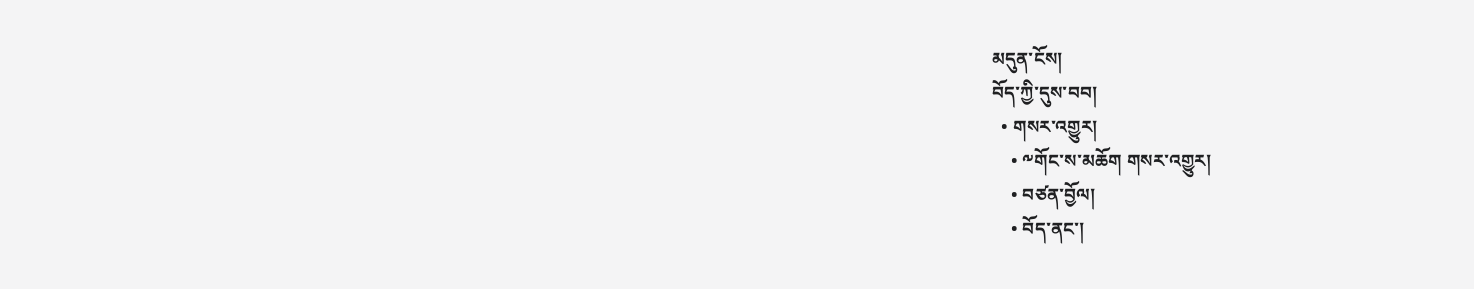མདུན་ངོས།
བོད་ཀྱི་དུས་བབ།
  • གསར་འགྱུར།
    • ༸གོང་ས་མཆོག གསར་འགྱུར།
    • བཙན་བྱོལ།
    • བོད་ནང་།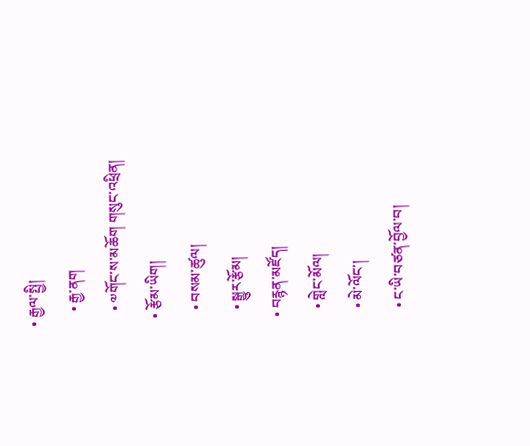• རྒྱལ་སྤྱི།
    • རྒྱ་ནག
    • ༧གོང་ས་མཆོག གསུང་འཕྲིན།
  • རྩོམ་ཡིག།
    • བསམ་ཚུལ།
    • སྒྱུར་རྩོམ།
  • བརྙན་མཛོད།
    • གླེང་མོལ།
    • མེ་ལོང་།
    • ང་ཡི་བཙན་བྱོལ་བ།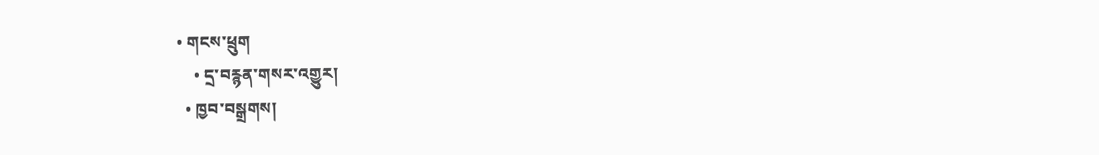• གངས་ཕྲུག
    • དྲ་བརྙན་གསར་འགྱུར།
  • ཁྱབ་བསྒྲགས།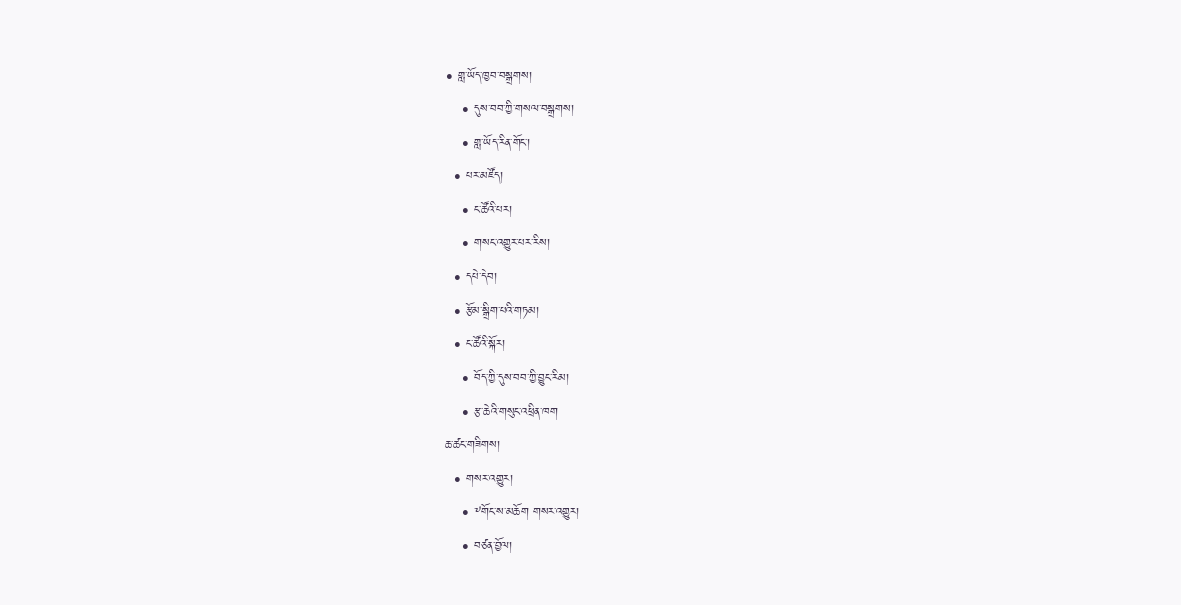• གླ་ཡོད་ཁྱབ་བསྒྲགས།
    • དུས་བབ་ཀྱི་གསལ་བསྒྲགས།
    • གླ་ཡོད་རིན་གོང་།
  • པར་མཛོད།
    • ང་ཚོའི་པར།
    • གསང་འགྱུར་པར་རིས།
  • དཔེ་དེབ།
  • རྩོམ་སྒྲིག་པའི་གཏམ།
  • ང་ཚོའི་སྐོར།
    • བོད་ཀྱི་དུས་བབ་ཀྱི་བྱུང་རིམ།
    • རྩ་ཆེའི་གསུང་འཕྲིན་ཁག
ཆ་ཚང་གཟིགས།
  • གསར་འགྱུར།
    • ༸གོང་ས་མཆོག གསར་འགྱུར།
    • བཙན་བྱོལ།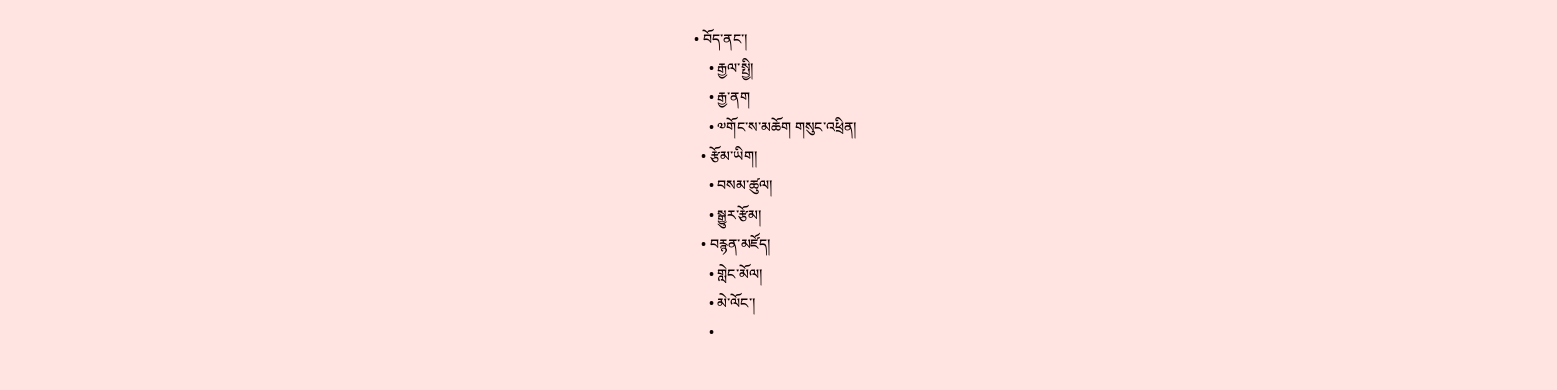• བོད་ནང་།
    • རྒྱལ་སྤྱི།
    • རྒྱ་ནག
    • ༧གོང་ས་མཆོག གསུང་འཕྲིན།
  • རྩོམ་ཡིག།
    • བསམ་ཚུལ།
    • སྒྱུར་རྩོམ།
  • བརྙན་མཛོད།
    • གླེང་མོལ།
    • མེ་ལོང་།
    •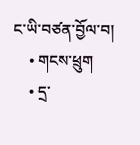ང་ཡི་བཙན་བྱོལ་བ།
    • གངས་ཕྲུག
    • དྲ་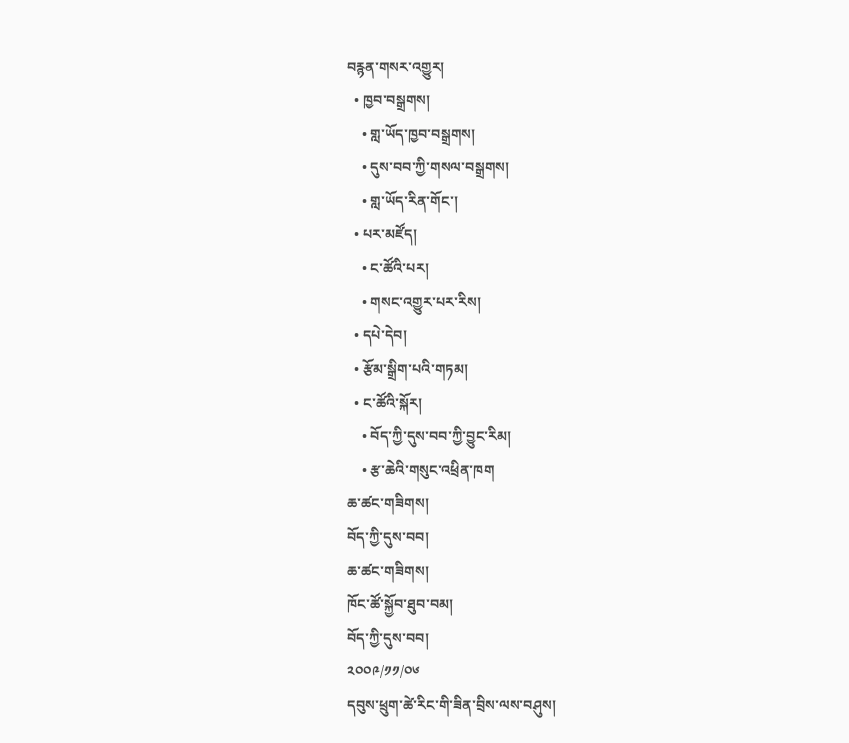བརྙན་གསར་འགྱུར།
  • ཁྱབ་བསྒྲགས།
    • གླ་ཡོད་ཁྱབ་བསྒྲགས།
    • དུས་བབ་ཀྱི་གསལ་བསྒྲགས།
    • གླ་ཡོད་རིན་གོང་།
  • པར་མཛོད།
    • ང་ཚོའི་པར།
    • གསང་འགྱུར་པར་རིས།
  • དཔེ་དེབ།
  • རྩོམ་སྒྲིག་པའི་གཏམ།
  • ང་ཚོའི་སྐོར།
    • བོད་ཀྱི་དུས་བབ་ཀྱི་བྱུང་རིམ།
    • རྩ་ཆེའི་གསུང་འཕྲིན་ཁག
ཆ་ཚང་གཟིགས།
བོད་ཀྱི་དུས་བབ།
ཆ་ཚང་གཟིགས།
ཁོང་ཚོ་སྐྱོབ་ཐུབ་བམ།
བོད་ཀྱི་དུས་བབ།
༢༠༠༩/༡༡/༠༦
དབུས་ཕྲུག་ཚེ་རིང་གི་ཟིན་བྲིས་ལས་བཤུས།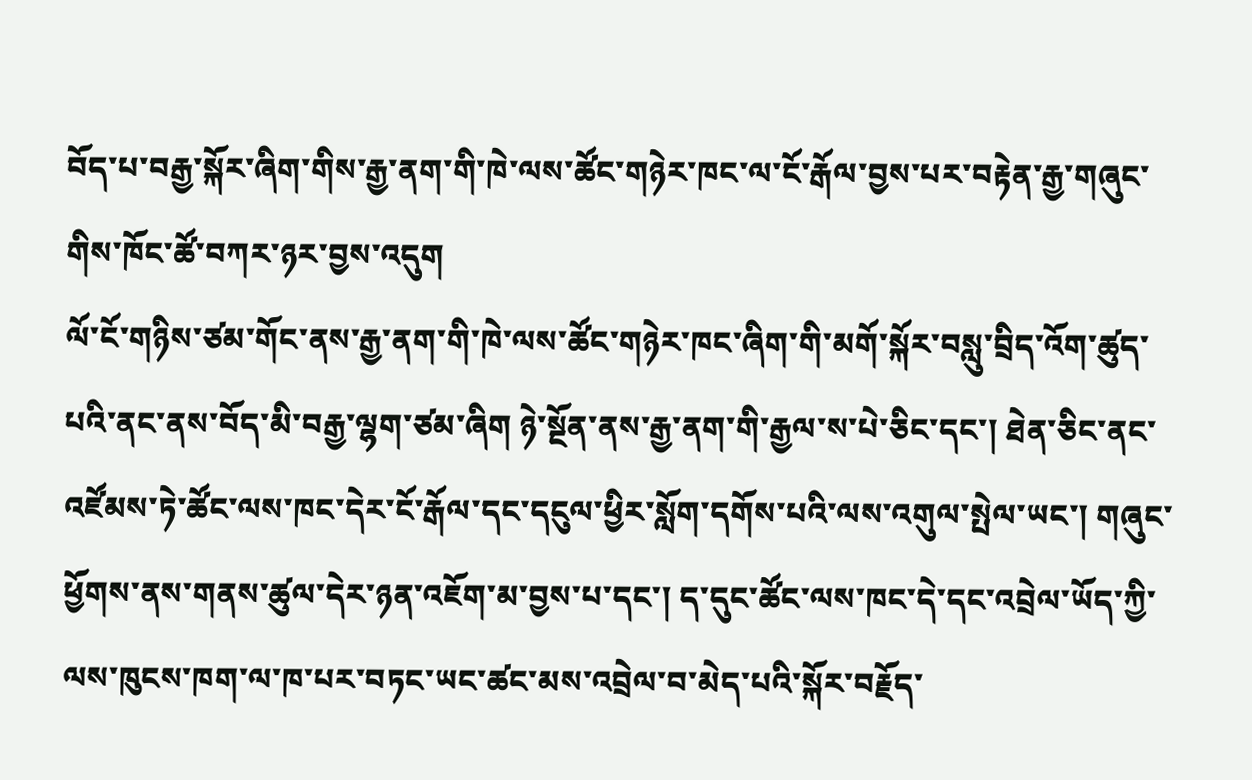བོད་པ་བརྒྱ་སྐོར་ཞིག་གིས་རྒྱ་ནག་གི་ཁེ་ལས་ཚོང་གཉེར་ཁང་ལ་ངོ་རྒོལ་བྱས་པར་བརྟེན་རྒྱ་གཞུང་གིས་ཁོང་ཚོ་བཀར་ཉར་བྱས་འདུག
ལོ་ངོ་གཉིས་ཙམ་གོང་ནས་རྒྱ་ནག་གི་ཁེ་ལས་ཚོང་གཉེར་ཁང་ཞིག་གི་མགོ་སྐོར་བསླུ་བྲིད་འོག་ཚུད་པའི་ནང་ནས་བོད་མི་བརྒྱ་ལྷག་ཙམ་ཞིག ཉེ་སྔོན་ནས་རྒྱ་ནག་གི་རྒྱལ་ས་པེ་ཅིང་དང་། ཐེན་ཅིང་ནང་འཛོམས་ཏེ་ཚོང་ལས་ཁང་དེར་ངོ་རྒོལ་དང་དངུལ་ཕྱིར་སློག་དགོས་པའི་ལས་འགུལ་སྤེལ་ཡང་། གཞུང་ཕྱོགས་ནས་གནས་ཚུལ་དེར་ཉན་འཇོག་མ་བྱས་པ་དང་། ད་དུང་ཚོང་ལས་ཁང་དེ་དང་འབྲེལ་ཡོད་ཀྱི་ལས་ཁུངས་ཁག་ལ་ཁ་པར་བཏང་ཡང་ཚང་མས་འབྲེལ་བ་མེད་པའི་སྐོར་བརྗོད་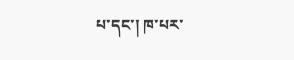པ་དང་། ཁ་པར་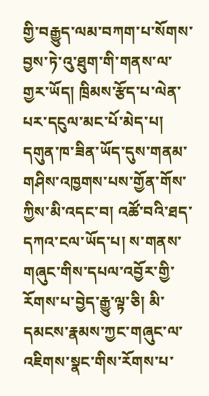གྱི་བརྒྱུད་ལམ་བཀག་པ་སོགས་བྱས་ཏེ་འུ་ཐུག་གི་གནས་ལ་གྱར་ཡོད། ཁྲིམས་རྩོད་པ་ལེན་པར་དངུལ་མང་པོ་མེད་པ། དགུན་ཁ་ཟིན་ཡོད་དུས་གནམ་གཤིས་འཁྱགས་པས་གྱོན་གོས་ཀྱིས་མི་འདང་བ། འཚོ་བའི་ཐད་དཀའ་ངལ་ཡོད་པ། ས་གནས་གཞུང་གིས་དཔལ་འབྱོར་གྱི་རོགས་པ་བྱེད་རྒྱུ་ལྟ་ཅི། མི་དམངས་རྣམས་ཀྱང་གཞུང་ལ་འཇིགས་སྣང་གིས་རོགས་པ་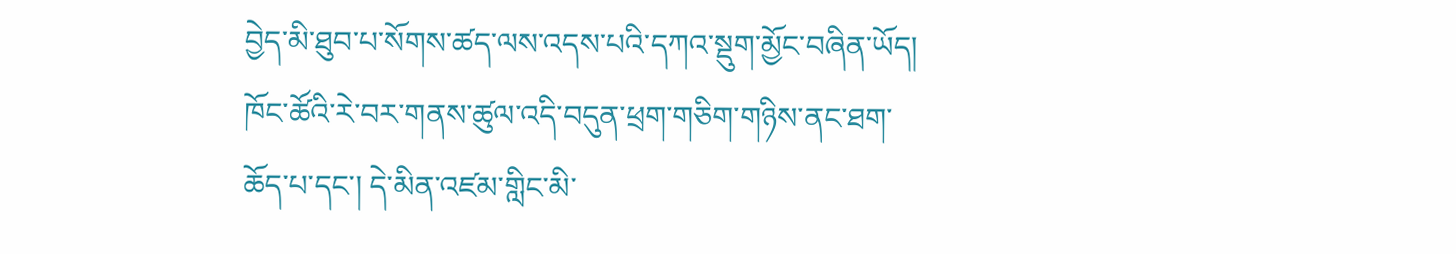བྱེད་མི་ཐུབ་པ་སོགས་ཚད་ལས་འདས་པའི་དཀའ་སྡུག་མྱོང་བཞིན་ཡོད།
ཁོང་ཚོའི་རེ་བར་གནས་ཚུལ་འདི་བདུན་ཕྲག་གཅིག་གཉིས་ནང་ཐག་ཆོད་པ་དང་། དེ་མིན་འཛམ་གླིང་མི་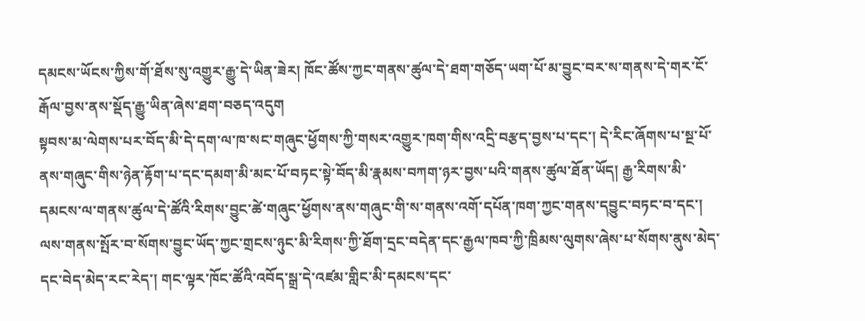དམངས་ཡོངས་ཀྱིས་གོ་ཐོས་སུ་འགྱུར་རྒྱུ་དེ་ཡིན་ཟེར། ཁོང་ཚོས་ཀྱང་གནས་ཚུལ་དེ་ཐག་གཅོད་ཡག་པོ་མ་བྱུང་བར་ས་གནས་དེ་གར་ངོ་རྒོལ་བྱས་ནས་སྡོད་རྒྱུ་ཡིན་ཞེས་ཐག་བཅད་འདུག
སྟབས་མ་ལེགས་པར་བོད་མི་དེ་དག་ལ་ཁ་སང་གཞུང་ཕྱོགས་ཀྱི་གསར་འགྱུར་ཁག་གིས་འདྲི་བརྩད་བྱས་པ་དང་། དེ་རིང་ཞོགས་པ་སྔ་པོ་ནས་གཞུང་གིས་ཉེན་རྟོག་པ་དང་དམག་མི་མང་པོ་བཏང་སྟེ་བོད་མི་རྣམས་བཀག་ཉར་བྱས་པའི་གནས་ཚུལ་ཐོན་ཡོད། རྒྱ་རིགས་མི་དམངས་ལ་གནས་ཚུལ་དེ་ཚོའི་རིགས་བྱུང་ཚེ་གཞུང་ཕྱོགས་ནས་གཞུང་གི་ས་གནས་འགོ་དཔོན་ཁག་ཀྱང་གནས་དབྱུང་བཏང་བ་དང་། ལས་གནས་སྤོར་བ་སོགས་བྱུང་ཡོད་ཀྱང་གྲངས་ཉུང་མི་རིགས་ཀྱི་ཐོག་དྲང་བདེན་དང་རྒྱལ་ཁབ་ཀྱི་ཁྲིམས་ལུགས་ཞེས་པ་སོགས་ནུས་མེད་དང་བེད་མེད་རང་རེད་། གང་ལྟར་ཁོང་ཚོའི་འབོད་སྒྲ་དེ་འཛམ་གླིང་མི་དམངས་དང་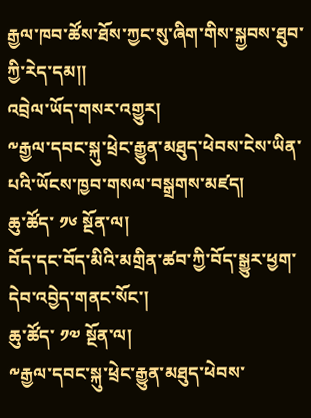རྒྱལ་ཁབ་ཚོས་ཐོས་ཀྱང་སུ་ཞིག་གིས་སྐྱབས་ཐུབ་ཀྱི་རེད་དམ།།
འབྲེལ་ཡོད་གསར་འགྱུར།
༸རྒྱལ་དབང་སྐུ་ཕྲེང་རྒྱུན་མཐུད་ཕེབས་ངེས་ཡིན་པའི་ཡོངས་ཁྱབ་གསལ་བསྒྲགས་མཛད།
ཆུ་ཚོད་ ༡༦ སྔོན་ལ།
བོད་དང་བོད་མིའི་མགྲིན་ཚབ་ཀྱི་བོད་སྒྱུར་ཕྱག་དེབ་འབྱེད་གནང་སོང་།
ཆུ་ཚོད་ ༡༧ སྔོན་ལ།
༸རྒྱལ་དབང་སྐུ་ཕྲེང་རྒྱུན་མཐུད་ཕེབས་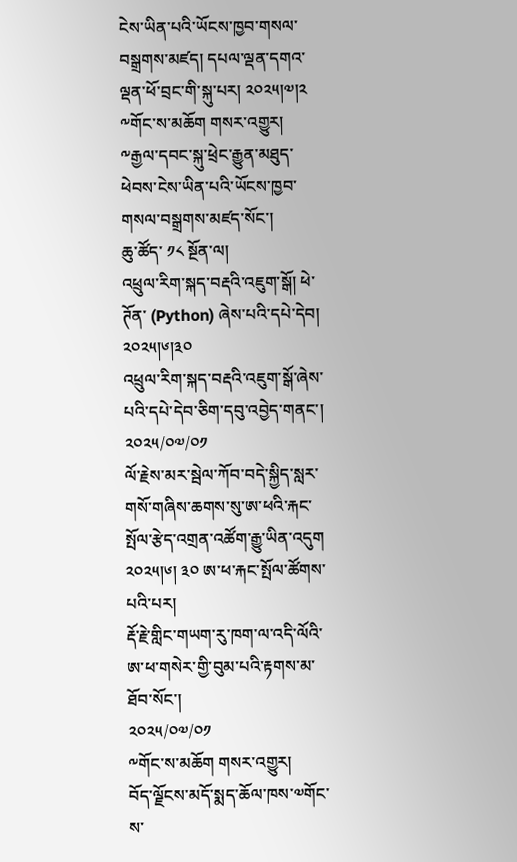ངེས་ཡིན་པའི་ཡོངས་ཁྱབ་གསལ་བསྒྲགས་མཛད། དཔལ་ལྡན་དགའ་ལྡན་ཕོ་བྲང་གི་སྐུ་པར། ༢༠༢༥།༧།༢
༸གོང་ས་མཆོག གསར་འགྱུར།
༸རྒྱལ་དབང་སྐུ་ཕྲེང་རྒྱུན་མཐུད་ཕེབས་ངེས་ཡིན་པའི་ཡོངས་ཁྱབ་གསལ་བསྒྲགས་མཛད་སོང་།
ཆུ་ཚོད་ ༡༨ སྔོན་ལ།
འཕྲུལ་རིག་སྐད་བརྡའི་འཇུག་སྒོ། ཕེ་ཊོན་ (Python) ཞེས་པའི་དཔེ་དེབ། ༢༠༢༥།༦།༣༠
འཕྲུལ་རིག་སྐད་བརྡའི་འཇུག་སྒོ་ཞེས་པའི་དཔེ་དེབ་ཅིག་དབུ་འབྱེད་གནང་།
༢༠༢༥/༠༧/༠༡
ལོ་རྗེས་མར་སྦེལ་ཀོབ་བདེ་སྐྱིད་སླར་གསོ་གཞིས་ཆགས་སུ་ཨ་ཕའི་རྐང་སྤོལ་རྩེད་འགྲན་འཚོག་རྒྱུ་ཡིན་འདུག ༢༠༢༥།༦། ༣༠ ཨ་ཕ་རྐང་སྤོལ་ཚོགས་པའི་པར།
རྡོ་རྗེ་གླིང་གཡག་རུ་ཁག་ལ་འདི་ལོའི་ཨ་ཕ་གསེར་གྱི་བུམ་པའི་རྟགས་མ་ཐོབ་སོང་།
༢༠༢༥/༠༧/༠༡
༸གོང་ས་མཆོག གསར་འགྱུར།
བོད་ལྗོངས་མདོ་སྨད་ཆོལ་ཁས་༧གོང་ས་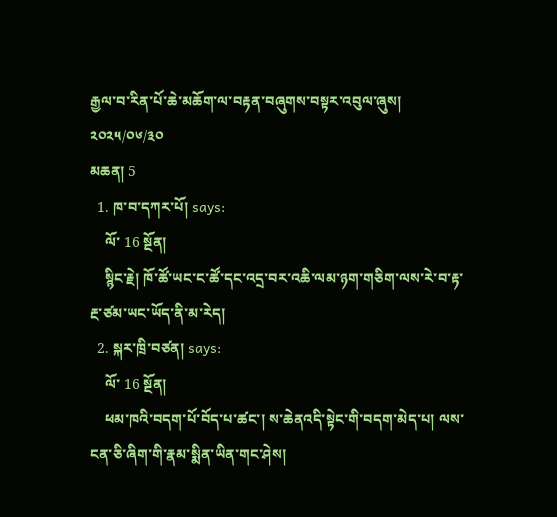རྒྱལ་བ་རིན་པོ་ཆེ་མཆོག་ལ་བརྟན་བཞུགས་བསྟར་འབུལ་ཞུས།
༢༠༢༥/༠༦/༣༠
མཆན། 5
  1. ཁ་བ་དཀར་པོ། says:
    ལོ་ 16 སྔོན།
    སྙིང་རྗེ། ཁོ་ཚོ་ཡང་ང་ཚོ་དང་འདྲ་བར་འཆི་ལམ་ཉག་གཅིག་ལས་རེ་བ་རྟ་རྔ་ཙམ་ཡང་ཡོད་ནི་མ་རེད།
  2. སྐར་ཁྲི་བཙན། says:
    ལོ་ 16 སྔོན།
    ཕམ་ཁའི་བདག་པོ་བོད་པ་ཚང་། ས་ཆེནའདི་སྟེང་གི་བདག་མེད་པ། ལས་ངན་ཅི་ཞིག་གི་རྣམ་སྨིན་ཡིན་གང་ཤེས།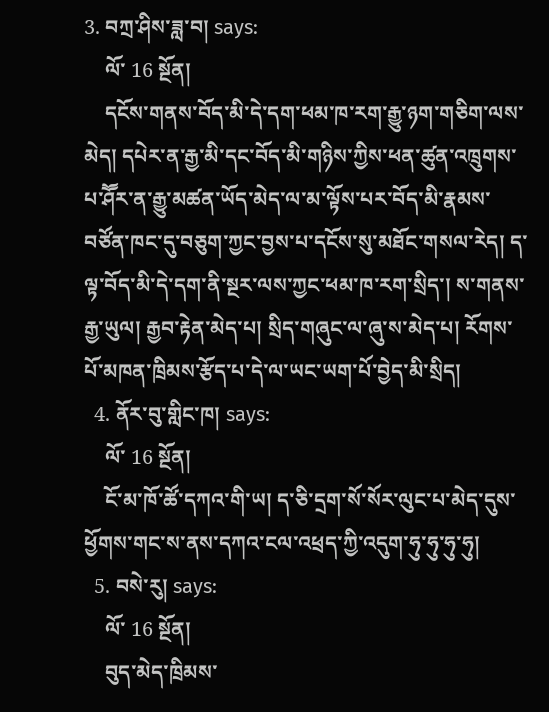3. བཀྲ་ཤིས་ཟླ་བ། says:
    ལོ་ 16 སྔོན།
    དངོས་གནས་བོད་མི་དེ་དག་ཕམ་ཁ་རག་རྒྱུ་ཉག་གཅིག་ལས་མེད། དཔེར་ན་རྒྱ་མི་དང་བོད་མི་གཉིས་ཀྱིས་ཕན་ཚུན་འཁྲུགས་པ་ཤཽར་ན་རྒྱུ་མཚན་ཡོད་མེད་ལ་མ་ལྟོས་པར་བོད་མི་རྣམས་བཙོན་ཁང་དུ་བཅུག་ཀྱང་བྱས་པ་དངོས་སུ་མཐོང་གསལ་རེད། ད་ལྟ་བོད་མི་དེ་དག་ནི་སྔར་ལས་ཀྱང་ཕམ་ཁ་རག་སྲིད་། ས་གནས་རྒྱ་ཡུལ། རྒྱབ་རྟེན་མེད་པ། སྲིད་གཞུང་ལ་ཞུ་ས་མེད་པ། རོགས་པོ་མཁན་ཁྲིམས་རྩོད་པ་དེ་ལ་ཡང་ཡག་པོ་བྱེད་མི་སྲིད།
  4. ནོར་བུ་གླིང་ཁ། says:
    ལོ་ 16 སྔོན།
    ངོ་མ་ཁོ་ཚོ་དཀའ་གི་ཡ། ད་ཅི་དྲག་སོ་སོར་ལུང་པ་མེད་དུས་ཕྱོགས་གང་ས་ནས་དཀའ་ངལ་འཕྲད་ཀྱི་འདུག་ཧུ་ཧུ་ཧུ་ཧུ།
  5. བསེ་རུ། says:
    ལོ་ 16 སྔོན།
    བུད་མེད་ཁྲིམས་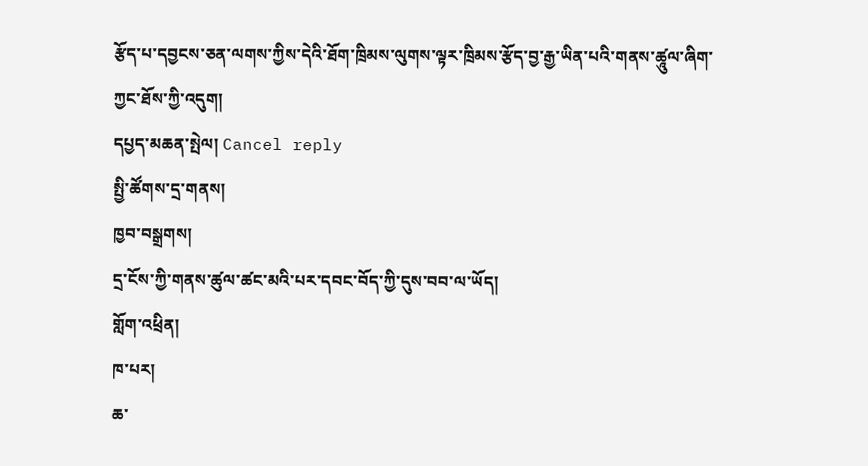རྩོད་པ་དབྱངས་ཅན་ལགས་ཀྱིས་དེའི་ཐོག་ཁྲིམས་ལུགས་ལྟར་ཁྲིམས་རྩོད་བྱ་རྒྱ་ཡིན་པའི་གནས་ཚཱུལ་ཞིག་ཀྱང་ཐོས་ཀྱི་འདུག།
དཔྱད་མཆན་སྤེལ། Cancel reply
སྤྱི་ཚོགས་དྲ་གནས།
ཁྱབ་བསྒྲགས།
དྲ་ངོས་ཀྱི་གནས་ཚུལ་ཚང་མའི་པར་དབང་བོད་ཀྱི་དུས་བབ་ལ་ཡོད།
གློག་འཕྲིན།
ཁ་པར།
ཆ་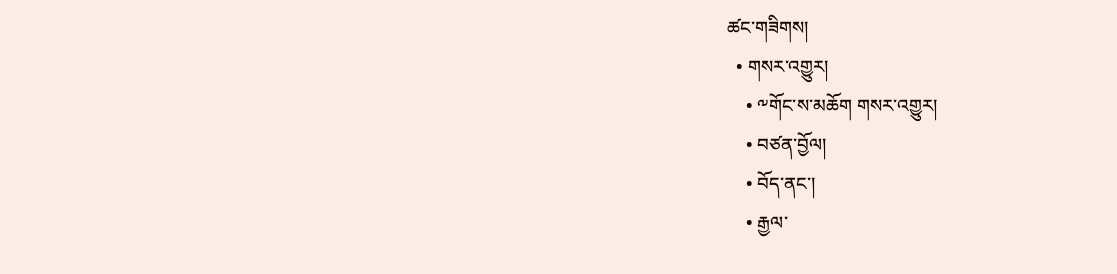ཚང་གཟིགས།
  • གསར་འགྱུར།
    • ༸གོང་ས་མཆོག གསར་འགྱུར།
    • བཙན་བྱོལ།
    • བོད་ནང་།
    • རྒྱལ་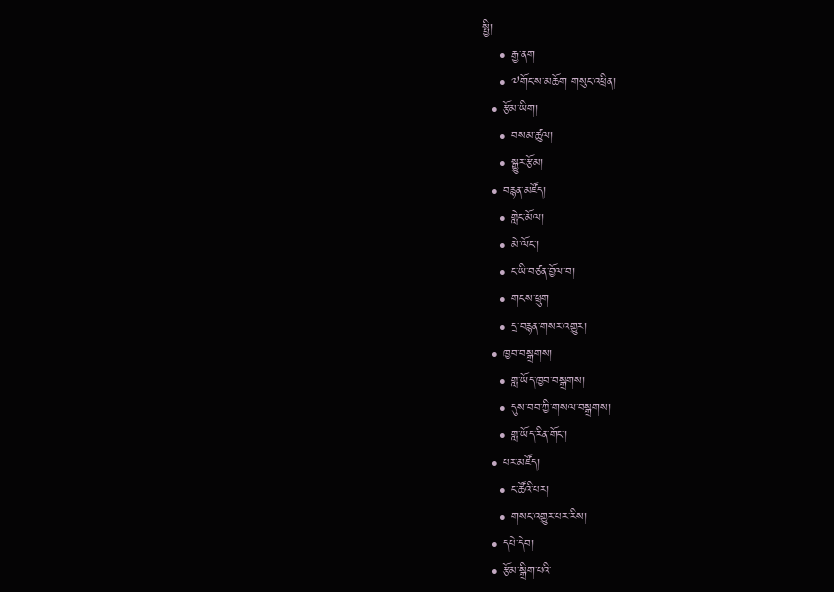སྤྱི།
    • རྒྱ་ནག
    • ༧གོང་ས་མཆོག གསུང་འཕྲིན།
  • རྩོམ་ཡིག།
    • བསམ་ཚུལ།
    • སྒྱུར་རྩོམ།
  • བརྙན་མཛོད།
    • གླེང་མོལ།
    • མེ་ལོང་།
    • ང་ཡི་བཙན་བྱོལ་བ།
    • གངས་ཕྲུག
    • དྲ་བརྙན་གསར་འགྱུར།
  • ཁྱབ་བསྒྲགས།
    • གླ་ཡོད་ཁྱབ་བསྒྲགས།
    • དུས་བབ་ཀྱི་གསལ་བསྒྲགས།
    • གླ་ཡོད་རིན་གོང་།
  • པར་མཛོད།
    • ང་ཚོའི་པར།
    • གསང་འགྱུར་པར་རིས།
  • དཔེ་དེབ།
  • རྩོམ་སྒྲིག་པའི་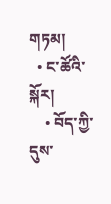གཏམ།
  • ང་ཚོའི་སྐོར།
    • བོད་ཀྱི་དུས་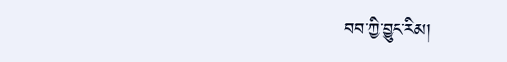བབ་ཀྱི་བྱུང་རིམ།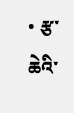• རྩ་ཆེའི་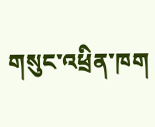གསུང་འཕྲིན་ཁག